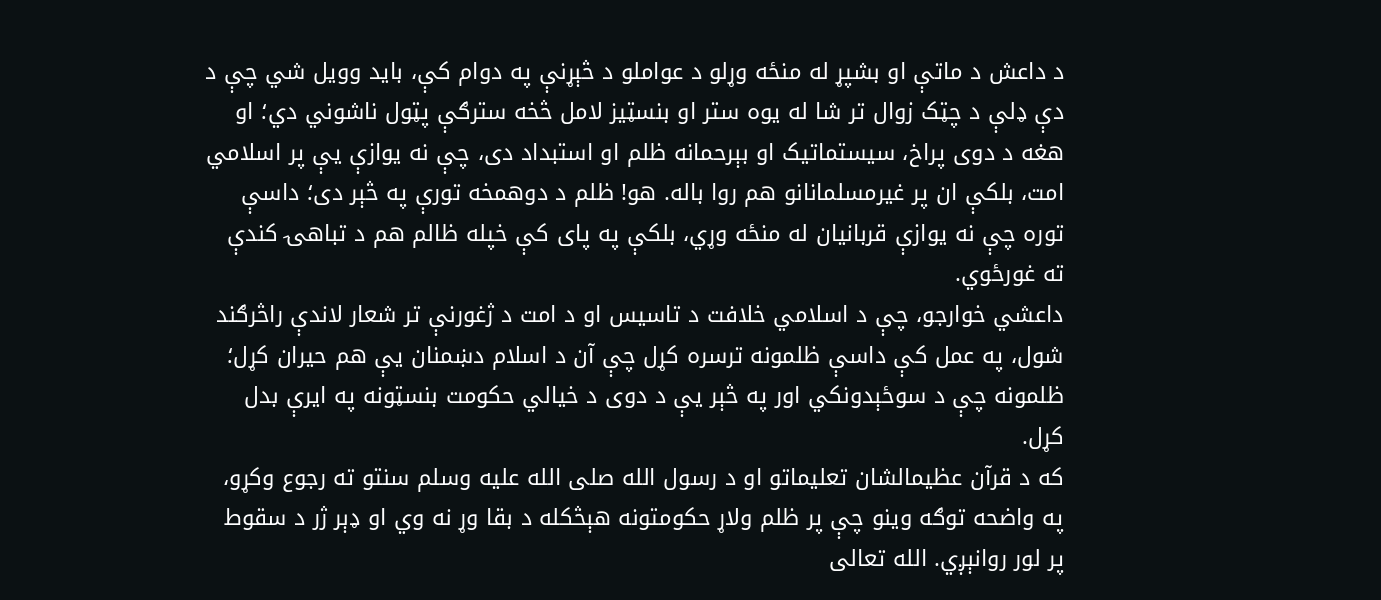د داعش د ماتې او بشپړ له منځه وړلو د عواملو د څېړنې په دوام کې، باید وویل شي چې د دې ډلې د چټک زوال تر شا له یوه ستر او بنسټیز لامل څخه سترګې پټول ناشوني دي؛ او هغه د دوی پراخ، سیستماتیک او بېرحمانه ظلم او استبداد دی، چې نه یوازې یې پر اسلامي امت، بلکې ان پر غیرمسلمانانو هم روا باله. هو! ظلم د دوهمخه تورې په څېر دی؛ داسې توره چې نه یوازې قربانیان له منځه وړي، بلکې په پای کې خپله ظالم هم د تباهۍ کندې ته غورځوي.
داعشي خوارجو، چې د اسلامي خلافت د تاسیس او د امت د ژغورنې تر شعار لاندې راڅرګند شول، په عمل کې داسې ظلمونه ترسره کړل چې آن د اسلام دښمنان یې هم حیران کړل؛ ظلمونه چې د سوځېدونکي اور په څېر یې د دوی د خیالي حکومت بنسټونه په ایرې بدل کړل.
که د قرآن عظیمالشان تعلیماتو او د رسول الله صلی الله علیه وسلم سنتو ته رجوع وکړو، په واضحه توګه وینو چې پر ظلم ولاړ حکومتونه هېڅکله د بقا وړ نه وي او ډېر ژر د سقوط پر لور روانېږي. الله تعالی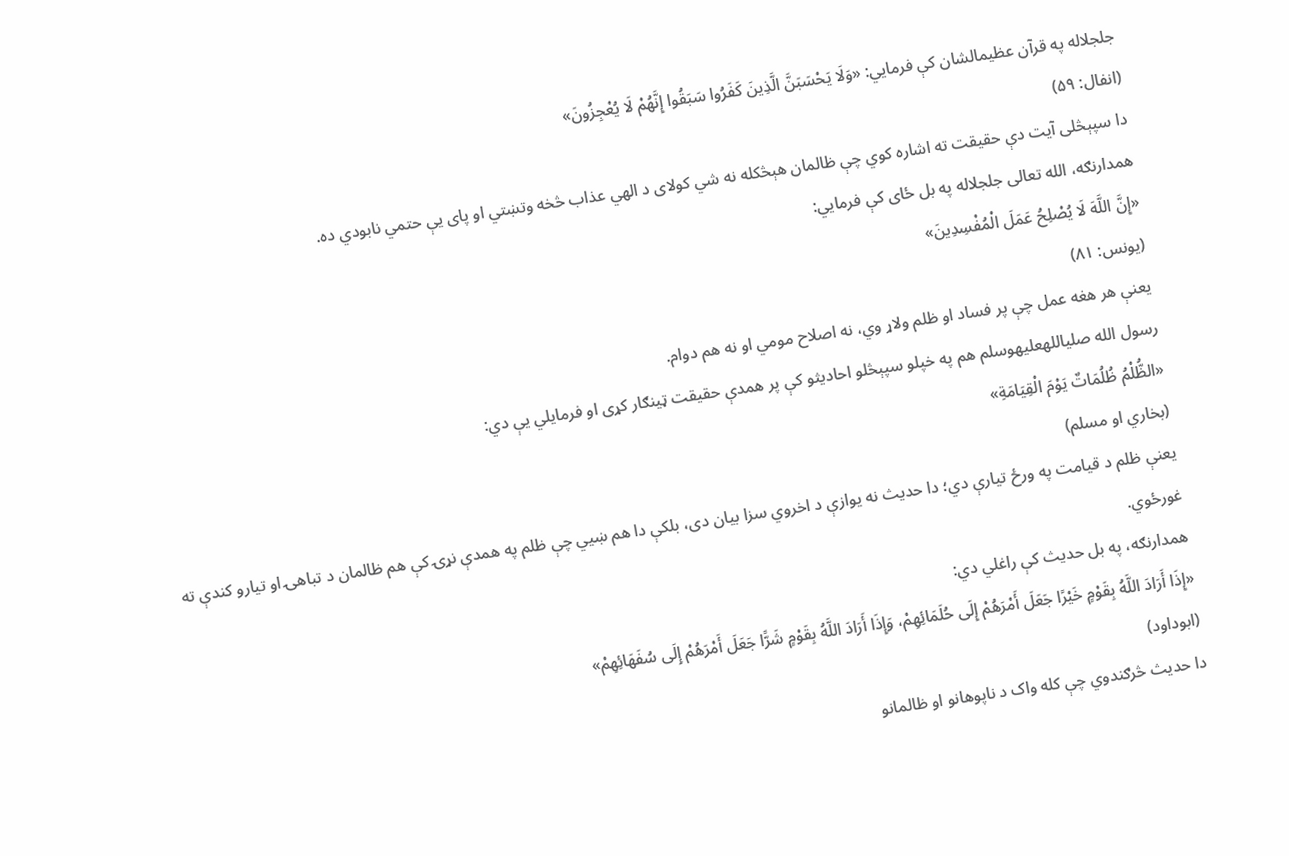جلجلاله په قرآن عظیمالشان کې فرمایي: «وَلَا يَحْسَبَنَّ الَّذِينَ كَفَرُوا سَبَقُوا إِنَّهُمْ لَا يُعْجِزُونَ»
(انفال: ۵۹)
دا سپېڅلی آیت دې حقیقت ته اشاره کوي چې ظالمان هېڅکله نه شي کولای د الهي عذاب څخه وتښتي او پای یې حتمي نابودي ده.
همدارنګه، الله تعالی جلجلاله په بل ځای کې فرمایي:
«إِنَّ اللَّهَ لَا يُصْلِحُ عَمَلَ الْمُفْسِدِينَ»
(یونس: ۸۱)
یعنې هر هغه عمل چې پر فساد او ظلم ولاړ وي، نه اصلاح مومي او نه هم دوام.
رسول الله صلیاللهعلیهوسلم هم په خپلو سپېڅلو احادیثو کې پر همدې حقیقت ټینګار کړی او فرمایلي یې دي:
«الظُّلْمُ ظُلُمَاتٌ يَوْمَ الْقِيَامَةِ»
(بخاري او مسلم)
یعنې ظلم د قیامت په ورځ تیارې دي؛ دا حدیث نه یوازې د اخروي سزا بیان دی، بلکې دا هم ښيي چې ظلم په همدې نړۍ کې هم ظالمان د تباهۍ او تیارو کندې ته غورځوي.
همدارنګه، په بل حدیث کې راغلي دي:
«إِذَا أَرَادَ اللَّهُ بِقَوْمٍ خَيْرًا جَعَلَ أَمْرَهُمْ إِلَى حُلَمَائِهِمْ، وَإِذَا أَرَادَ اللَّهُ بِقَوْمٍ شَرًّا جَعَلَ أَمْرَهُمْ إِلَى سُفَهَائِهِمْ»
(ابوداود)
دا حدیث څرګندوي چې کله واک د ناپوهانو او ظالمانو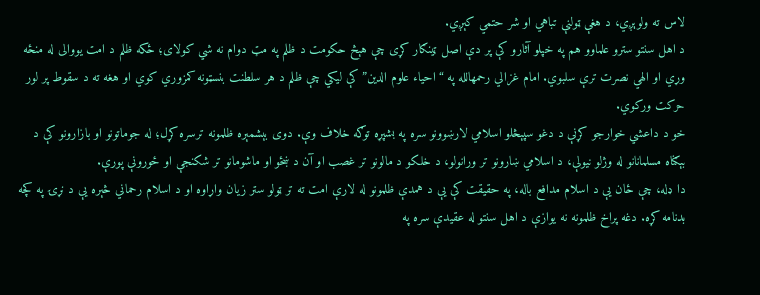لاس ته ولوېږي، د هغې ټولنې تباهي او شر حتمي کېږي.
د اهل سنتو سترو علماوو هم په خپلو آثارو کې پر دې اصل ټینګار کړی چې هېڅ حکومت د ظلم په مټ دوام نه شي کولای؛ ځکه ظلم د امت یووالی له منځه وړي او الهي نصرت ترې سلبوي. امام غزالي رحمهالله په “احیاء علوم الدین” کې لیکي چې ظلم د هر سلطنت بنسټونه کمزوري کوي او هغه ته د سقوط پر لور حرکت ورکوي.
خو د داعشي خوارجو کړنې د دغو سپېڅلو اسلامي لارښوونو سره په بشپړه توګه خلاف وې. دوی بېشمېره ظلمونه ترسره کړل؛ له جوماتونو او بازارونو کې د بېګناه مسلمانانو له وژلو نیولې، د اسلامي ښارونو تر ورانولو، د خلکو د مالونو تر غصب او آن د ښځو او ماشومانو تر شکنجې او ځورونې پورې.
دا ډله، چې ځان یې د اسلام مدافع باله، په حقیقت کې یې د همدې ظلمونو له لارې امت ته تر ټولو ستر زیان واړاوه او د اسلام رحماني څېره یې د نړۍ په کچه بدنامه کړه. دغه پراخ ظلمونه نه یوازې د اهل سنتو له عقیدې سره په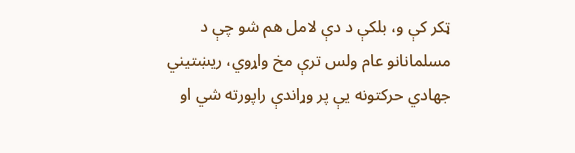ټکر کې و، بلکې د دې لامل هم شو چې د مسلمانانو عام ولس ترې مخ واړوي، ریښتیني جهادي حرکتونه یې پر وړاندې راپورته شي او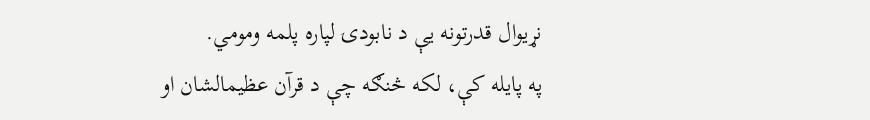نړیوال قدرتونه یې د نابودۍ لپاره پلمه ومومي.
په پایله کې، لکه څنګه چې د قرآن عظیمالشان او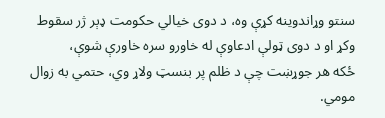سنتو وړاندوینه کړې وه، د دوی خیالي حکومت ډېر ژر سقوط وکړ او د دوی ټولې ادعاوې له خاورو سره خاورې شوې،
ځکه هر جوړښت چې د ظلم پر بنسټ ولاړ وي، حتمي به زوال مومي.